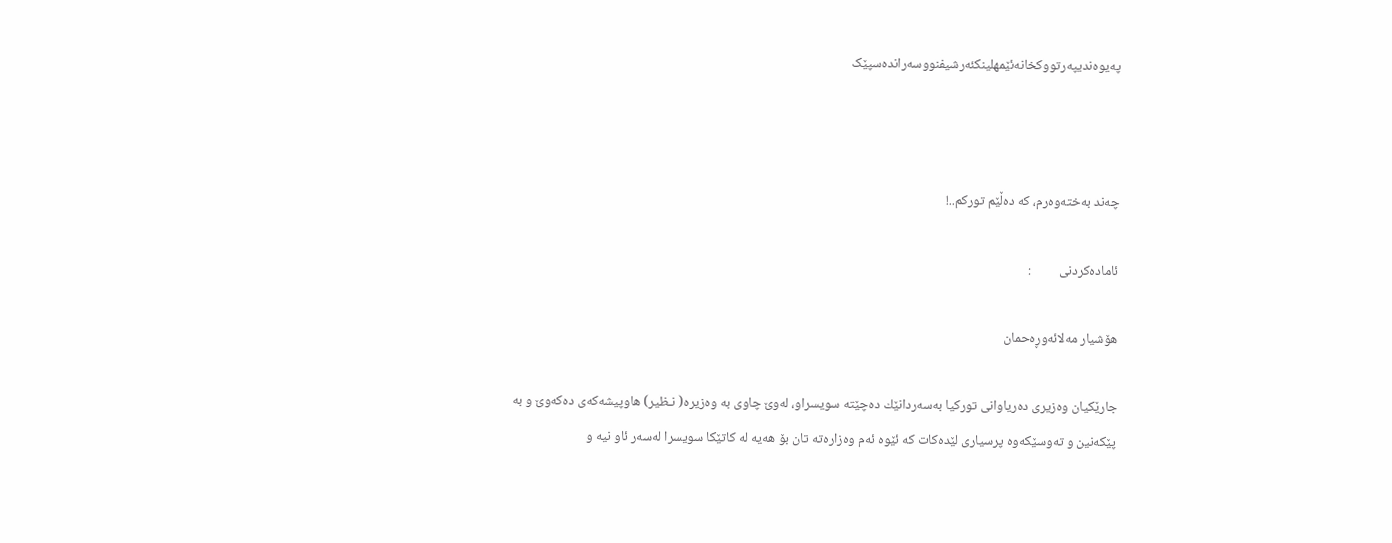په‌یوه‌ندیپه‌رتووکخانه‌ئێمهلینکئه‌رشیفنووسه‌رانده‌سپێک



چه‌ند به‌خته‌وه‌رم، كه‌ ده‌ڵێم توركم..!

ئاماده‌كردنی         :

هۆشیار مه‌لائه‌وڕه‌حمان

جارێكیان وه‌زیری ده‌ریاوانی توركیا به‌سه‌ردانێك ده‌چێته‌ سویسراو، له‌وێ چاوی به‌ وه‌زیره‌( نـظیر) هاوپیشه‌كه‌ی ده‌كه‌وێ و به‌ پێكه‌نین و ته‌وسێكه‌وه‌‌ پرسیاری لێده‌كات كه‌ ئێوه‌ ئه‌م وه‌زاره‌ته‌ ‌تان بۆ هه‌یه‌ له‌ كاتێكا سویسرا له‌سه‌ر ئاو نیه‌ و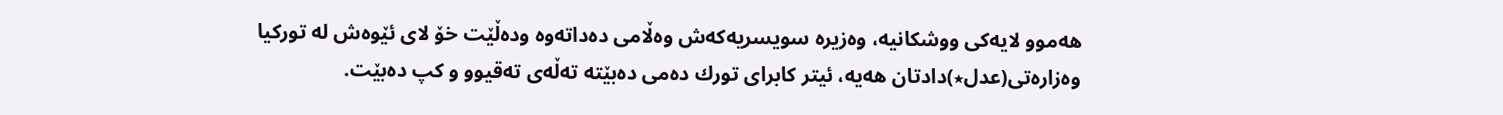هه‌موو لایه‌كی ووشكانیه‌، وه‌زیره‌ سویسریه‌كه‌ش وه‌ڵامی ده‌داته‌وه‌ وده‌ڵێت خۆ لای ئێوه‌ش له‌ توركیا وه‌زاره‌تی(عدل٭)دادتان هه‌یه‌، ئیتر كابرای تورك ده‌می ده‌بێته‌ ته‌ڵه‌ی ته‌قیوو و كپ ده‌بێت.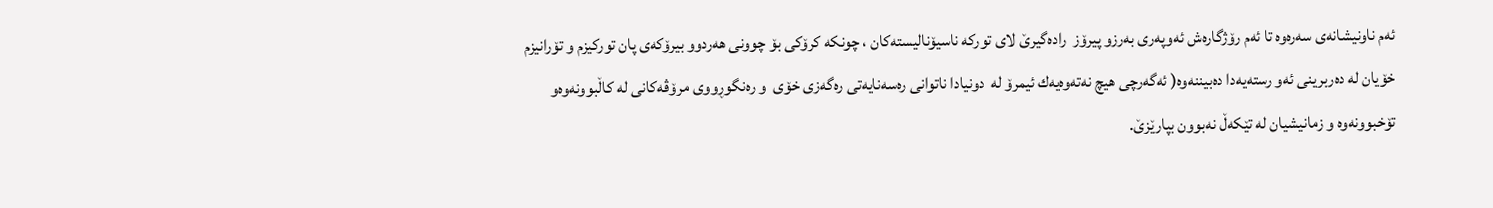ئه‌م ناونیشانه‌ی سه‌ره‌وه‌ تا ئه‌م رۆژگاره‌ش ئه‌وپه‌ری به‌رزو پیرۆز  راده‌گیرێ لای توركه‌ ناسیۆنالیسته‌كان ، چونكه كرۆكی بۆ چوونی هه‌ردوو بیرۆكه‌ی پان توركیزم و تۆرانیزم  خۆیان له‌ ده‌ربرینی ئه‌و رسته‌یه‌دا ده‌بیننه‌وه‌( ئه‌گه‌رچی هیچ نه‌ته‌وه‌یه‌ك ئیمرۆ له‌  دونیادا ناتوانی ره‌سه‌نایه‌تی ره‌گه‌زی خۆی  و ره‌نگوڕووی مرۆڤه‌كانی له‌ كاڵبوونه‌وه‌و تۆخبوونه‌وه‌ و زمانیشیان له‌ تێكه‌ڵ نه‌بوون بپارێزێ.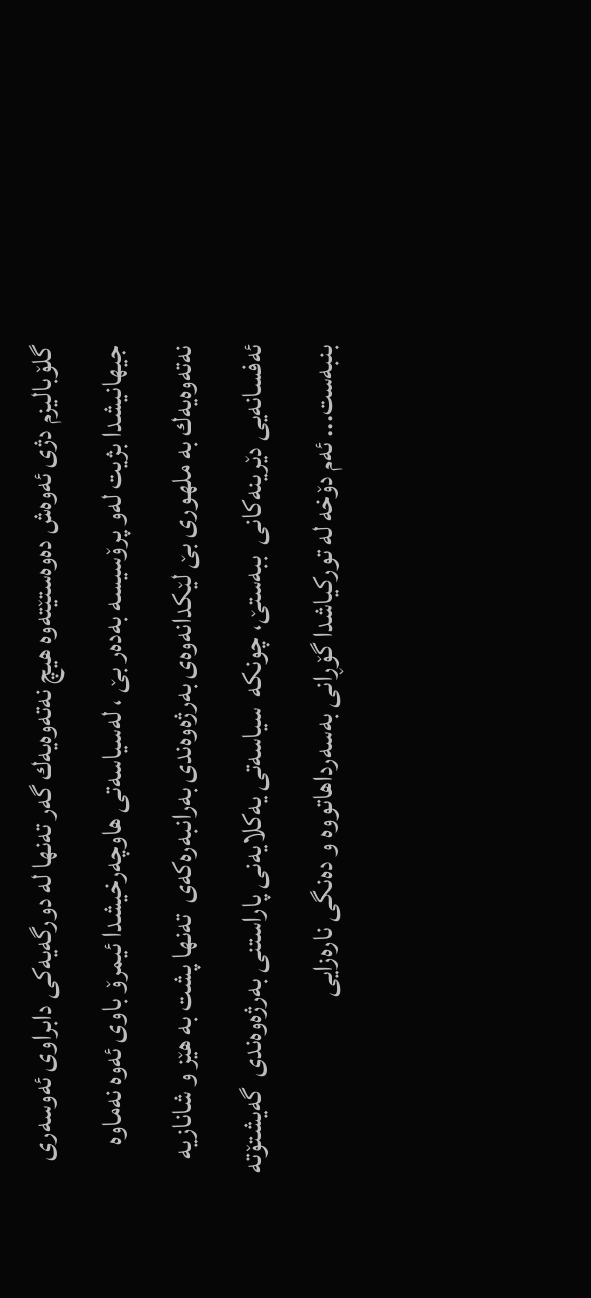گلۆبالیزم دژی ئه‌وه‌ش ده‌وه‌ستێته‌وه‌ هیچ نه‌ته‌وه‌یه‌ك گه‌ر ته‌نها له‌ دورگه‌یه‌كی دابراوی ئه‌وسه‌ری جیهانیشدا بژیت له‌و پرۆسیسه‌ به‌ده‌ر بێ ، له‌سیاسه‌تی هاوچه‌رخیشدا ئیمرۆ باوی ئه‌وه ‌نه‌ماوه‌ نه‌ته‌وه‌یه‌ك به‌ ملهوری بێ لێكدانه‌وه‌ی به‌رژه‌وه‌ندی به‌رانبه‌ره‌كه‌ی ‌ ته‌نها پشت به ‌هێز و شانازیه‌ ئه‌فسانه‌یی دێرینه‌كانی  ببه‌ستێ، چونكه‌  ‌سیاسه‌تی یه‌کلایه‌نی پاراستنی به‌رژه‌وه‌ندی  گه‌یشتۆته‌ بنبه‌ست... ئه‌م دۆخه‌ له‌ توركیاشدا گۆڕانی به‌سه‌رداهاتووه‌ و ده‌نگی ناره‌زایی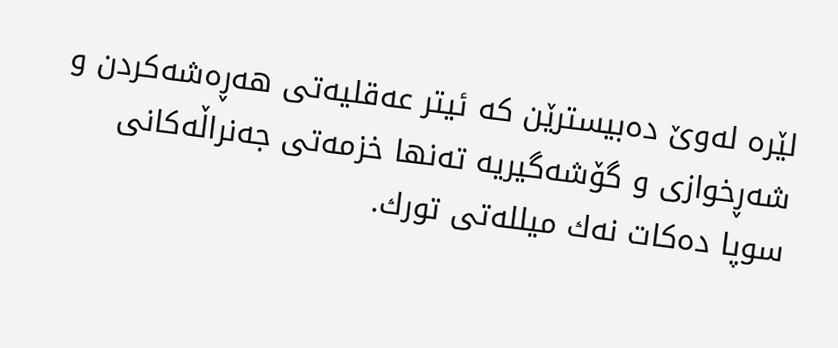لێره‌ له‌وێ ده‌بیسترێن كه‌ ئیتر عه‌قلیه‌تی هه‌ڕه‌شه‌كردن و شه‌ڕخوازی و گۆشه‌گیریه‌ ته‌نها خزمه‌تی جه‌نراڵه‌كانی سوپا ده‌كات نه‌ك میلله‌تی تورك.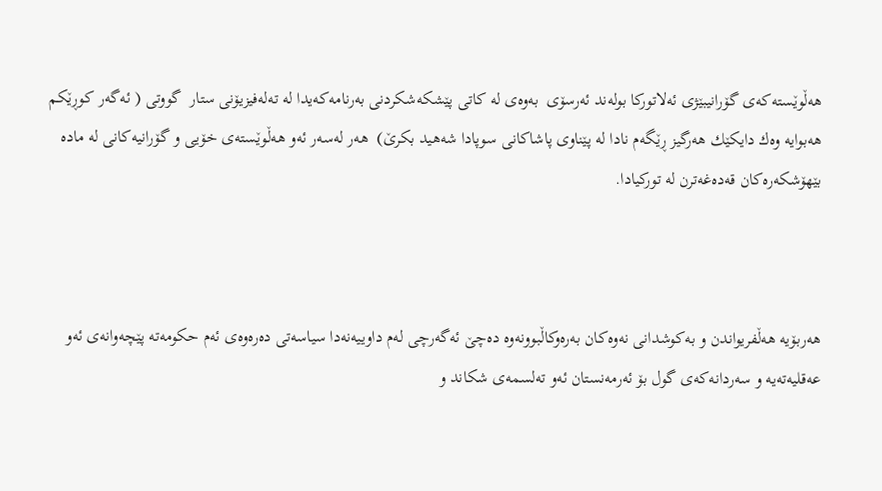هه‌ڵوێسته‌كه‌ی گۆرانیبێژی ئه‌لاتوركا بوله‌ند ئه‌رسۆی  به‌وه‌ی له‌ كاتی پێشكه‌شكردنی به‌رنامه‌كه‌یدا له‌ ته‌له‌فیزیۆنی ستار  گووتی ( ئه‌گه‌ر كوڕێكم هه‌بوایه‌ وه‌ك دایكێك هه‌رگیز ڕێگه‌م‌ نادا له‌ پێناوی پاشاكانی سوپادا شه‌هید بكرێ)  هه‌ر له‌سه‌ر ئه‌و هه‌ڵوێسته‌ی خۆیی و گۆرانیه‌كانی له‌ ماده‌ بێهۆشكه‌ره‌كان قه‌ده‌غه‌ترن له‌ توركیادا.



هه‌ربۆیه‌ هه‌ڵفریواندن و به‌كوشدانی نه‌وه‌كان به‌ره‌وكاڵبوونه‌وه‌ ده‌چێ ئه‌گه‌رچی له‌م داوییه‌نه‌دا سیاسه‌تی ده‌ره‌وه‌ی ئه‌م حكومه‌ته‌ پێچه‌وانه‌ی ئه‌و عه‌قلیه‌ته‌یه و‌ سه‌ردانه‌كه‌ی گول بۆ ئه‌رمه‌نستان ئه‌و ته‌لسمه‌ی شكاند و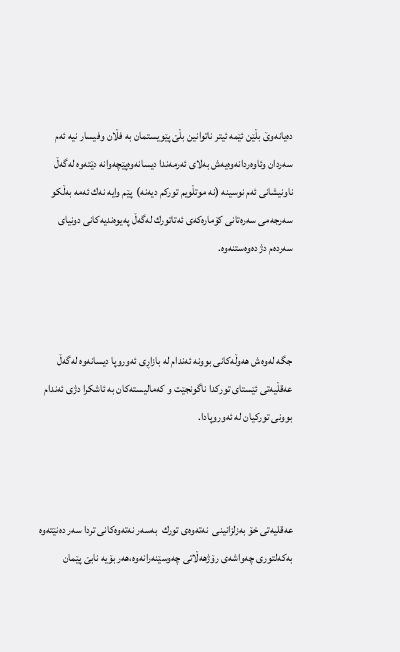ده‌یانه‌وێ بڵێن ئێمه‌ ئیتر ناتوانین بڵێ پێویستمان به‌ فڵان وفیسار نیه‌ ئه‌م سه‌ردان وئاوه‌ردانه‌وه‌یه‌ش به‌لای ئه‌رمه‌ندا دیسانه‌وه‌پێچه‌وانه‌ دێته‌وه‌ له‌گه‌ڵ ناونیشانی ئه‌م نوسینه‌ (نه‌ موتڵویم توركم دیه‌نه)  پێم وایه‌ نه‌ك ئه‌مه‌ به‌ڵكو سه‌رجه‌می سه‌ره‌تانی كۆماره‌كه‌ی ئه‌تاتورك له‌گه‌ڵ ‌په‌یوه‌ندیه‌كانی دونیای سه‌رده‌م دژ ده‌وه‌ستنه‌وه‌.



جگه‌ له‌وه‌ش هه‌وڵه‌كانی بوونه‌ ئه‌ندام له‌ بازاڕی ئه‌وروپا دیسانه‌وه‌ له‌گه‌ڵ عه‌قڵیه‌تی ئێستای توركدا ناگونجێت و كه‌مالیسته‌كان به‌ ئاشكرا دژی ئه‌ندام بوونی توركیان له‌ ئه‌وروپادا.



عه‌قلیه‌تی خۆ به‌زلزانینی  نه‌ته‌وه‌ی تورك  به‌سه‌ر نه‌ته‌وه‌كانی تردا سه‌ر ‌ده‌نێته‌وه‌  به‌كه‌لتوری چه‌واشه‌ی رۆژهه‌ڵاتی چه‌وسێنه‌رانه‌‌وه‌،هه‌ر بۆیه‌ نابێ پێمان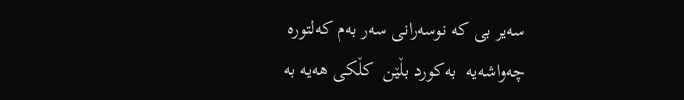سه‌یر بی كه‌ نوسه‌رانی سه‌ر به‌م كه‌لتوره‌ چه‌واشه‌یه‌  به‌كورد بڵێن  كڵكی هه‌یه‌ به‌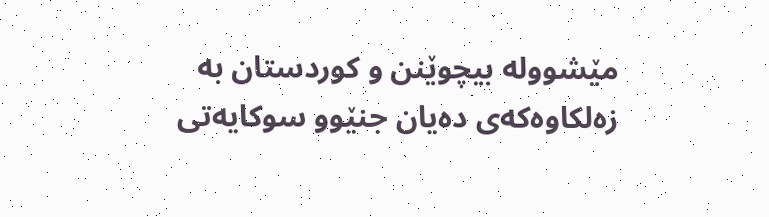مێشووله‌ بیچوێنن و كوردستان به‌ زه‌لكاوه‌كه‌ی ده‌یان جنێوو سوكایه‌تی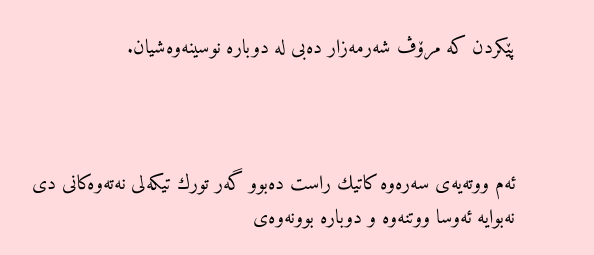پێكردن كه‌ مرۆڤ شه‌رمه‌زار ده‌بی له‌ دوباره‌ نوسینه‌وه‌شیان.



ئه‌م ووته‌یه‌ی سه‌ره‌وه‌ كاتیك راست ده‌بوو گه‌ر تورك تیكه‌لی نه‌ته‌وه‌كانی دی نه‌بوایه‌ ئه‌وسا ووتنه‌وه‌ و دوباره‌ بوونه‌وه‌ی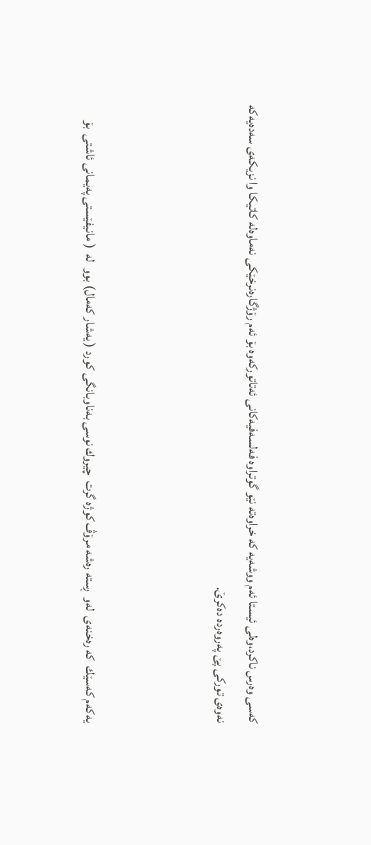كه‌سی وه‌رس ناكرد،وه‌لی ئیستا ئه‌م ووشه‌یه‌ كه‌ خراوه‌ته‌ نێو گوتراوه‌ فه‌لسه‌فیه‌كانی ئه‌تاتوركه‌وه‌ بۆ ئه‌م رۆژگاره‌نرخێكی نه‌ماوه‌له‌ كاتیكا وا نزیكه‌ی سه‌ده‌یه‌كه‌ نه‌وه‌ی توركی پێ په‌روه‌رده‌ ده‌كرێ.



یه‌كه‌م كه‌سێك  كه‌ ره‌خنه‌ی ‌ له‌و ‌ ڕسته‌ ره‌شه ‌مرۆڤ كوژه‌ گرت  چیروك نوسی به‌ناوبانگی كورد ( یه‌شار كه‌مال) بوو  له‌  ( مانیفێستی په‌یمانی ئاشتی  بۆ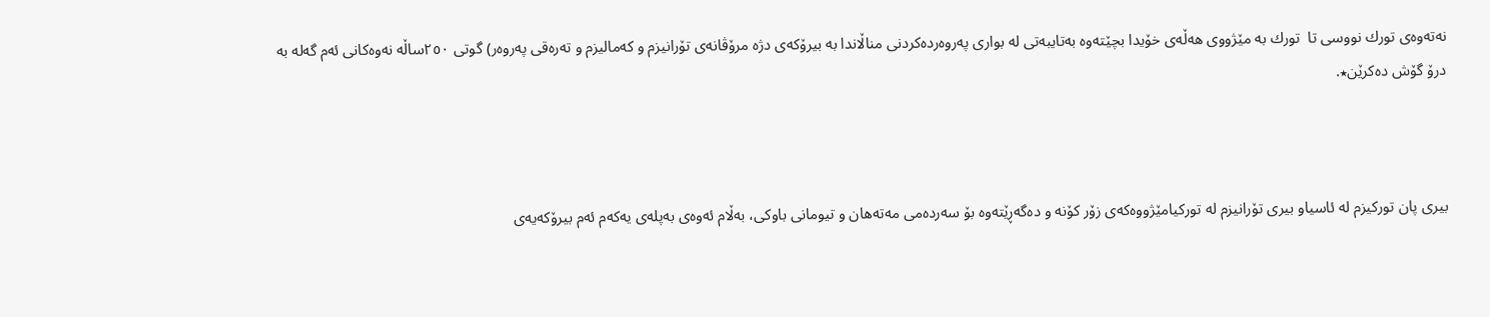نه‌ته‌وه‌ی تورك نووسی تا  تورك به‌ مێژووی هه‌ڵه‌ی خۆیدا بچێته‌وه‌ به‌تایبه‌تی له‌ بواری په‌روه‌رده‌كردنی مناڵاندا به‌ بیرۆكه‌ی دژه‌ مرۆڤانه‌ی تۆرانیزم و كه‌مالیزم و ته‌ره‌قی په‌روه‌ر) گوتی ٢٥٠ساڵه‌ نه‌وه‌كانی ئه‌م گه‌له‌ به‌ درۆ گۆش ده‌كرێن٭.



بیری پان توركیزم له‌ ئاسیاو بیری تۆرانیزم له‌ توركیامێژووه‌كه‌ی زۆر كۆنه‌ و ده‌گه‌ڕێته‌وه‌ بۆ سه‌رده‌می مه‌ته‌هان و تیومانی باوكی، به‌ڵام ئه‌وه‌ی به‌پله‌ی یه‌كه‌م ئه‌م بیرۆكه‌یه‌ی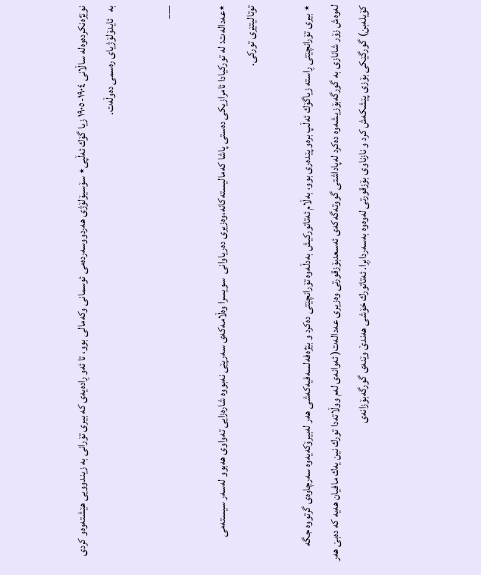نوێژه‌نكرده‌وه‌له‌ ساڵانی ١٩٠٤-١٩٠٥ زیا گۆك ئه‌ڵپی٭ سۆسیۆلۆژی هه‌ردووسه‌رده‌می ئوسمانی وكه‌مالی بوو، تا ئه‌و ڕاده‌یه‌ی كه‌ بیری تۆرانی به‌ زیندوویی هێشته‌وه‌و كردی به‌   ئایدۆلۆژیای ره‌سمی ده‌وڵه‌ت.

___

٭عه‌داله‌ت: له‌ توركیادا ئامرازیكی ده‌ستی پاشا كه‌مالیسته‌كانه‌،وه‌زیری ده‌ریاوانی  سویسرا وه‌ڵامه‌كه‌ی سه‌رپێی نه‌بووه‌ شاره‌زایی ته‌واوی هه‌بوو له‌سه‌ر سیسته‌می توتالیتێری توركی.

٭ بیری تۆرانچێتی ڕاسته‌ زیاگۆك ئه‌ڵپ بره‌و پێده‌ری بوو، به‌ڵام ئه‌تاتوركیش به‌دڵه‌وه‌ تۆرانچێتی ده‌كرد و بێژه‌فه‌لسه‌فیه‌كه‌شی هه‌ر له‌بیرۆكه‌یه‌وه‌ سه‌رچاوه‌ی گرتووه‌ جگه‌ له‌وه‌ش زۆر شانازی به‌ گورگه‌بۆزیشه‌وه‌‌ ده‌كرد له‌پاداشتی گووته‌گه‌كه‌ی ئه‌سعدبۆزقورتی وه‌زیری عه‌داله‌ت( ئه‌وانه‌ی له‌م ووڵاته‌دا تورك نین یه‌ك مافیان هه‌یه‌ كه‌ ده‌بێ هه‌ر كۆیله‌بن) گورگێكی بۆزی پێشكه‌ش كرد و نازناوی بۆزقورتی له‌وه‌وه‌ به‌سه‌ردابڕا. ئه‌تاتورك خۆشی هه‌ندێ وێنه‌ی گورگه‌بۆزانه‌ی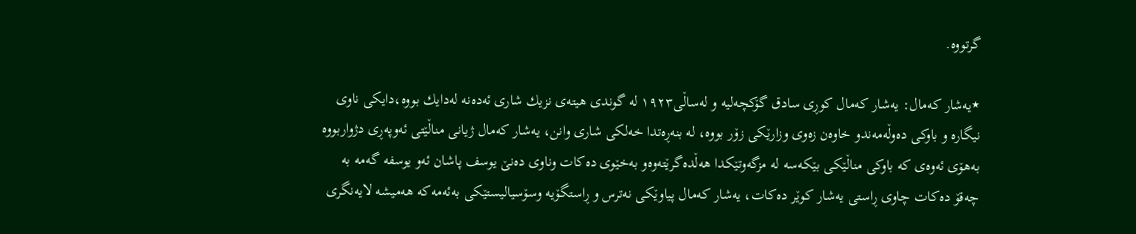گرتووه‌.

٭یه‌شار كه‌مال: یه‌شار كه‌مال كوڕی سادق گۆكچه‌لیه‌ و له‌ساڵی١٩٢٣ له‌ گوندی هیته‌ی نزیك شاری ئه‌ده‌نه‌ له‌دایك بووه‌،دایكی ناوی نیگاره‌ و باوكی ده‌وڵه‌مه‌ندو خاوه‌ن زه‌وی وزارێكی زۆر بووه‌، له‌ بنه‌ڕه‌تدا خه‌لكی شاری وانن، یه‌شار كه‌مال ژیانی مناڵێتی ئه‌وپه‌ڕی دژواربووه‌ به‌هۆی ئه‌وه‌ی كه‌ باوكی مناڵێكی بێكه‌سه‌ له‌ مزگه‌وتێكدا هه‌ڵده‌گرێته‌وه‌و به‌خێوی ده‌كات وناوی ده‌نێ یوسف پاشان ئه‌و یوسفه‌ گه‌مه‌ به‌ چه‌قۆ ده‌كات چاوی ڕاستی یه‌شار كوێر ده‌كات، یه‌شار كه‌مال پیاوێكی نه‌ترس و ڕاستگۆیه‌ وسۆسیالیستێكی به‌ئه‌مه‌كه‌ هه‌میشه‌ لایه‌نگری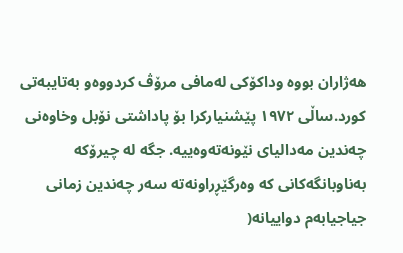هه‌ژاران بووه‌ وداكۆكی له‌مافی مرۆڤ كردووه‌و به‌تایبه‌تی كورد.ساڵی ١٩٧٢ پێشنیاركرا بۆ پاداشتی نۆبل وخاوه‌نی چه‌ندین مه‌دالیای نێونه‌ته‌وه‌ییه‌. جگه‌ له‌ چیرۆكه‌ به‌ناوبانگه‌كانی كه‌ وه‌رگێڕراونه‌ته‌ سه‌ر چه‌ندین زمانی جیاجیابه‌م دواییانه‌(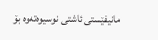مانیفێستی ئاشتی نوسیوه‌ته‌وه‌ بۆ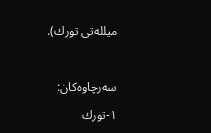میلله‌تی تورك).



سه‌رچاوه‌كان:

١-تورك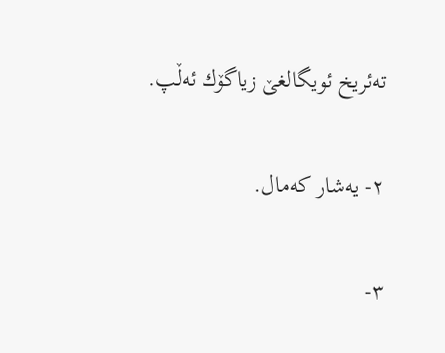ته‌ئریخ ئویگالغێ زیاگۆك ئه‌ڵپ.

٢- یه‌شار كه‌مال.

٣-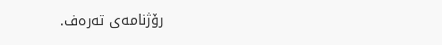رۆژنامه‌ی ته‌ره‌ف.